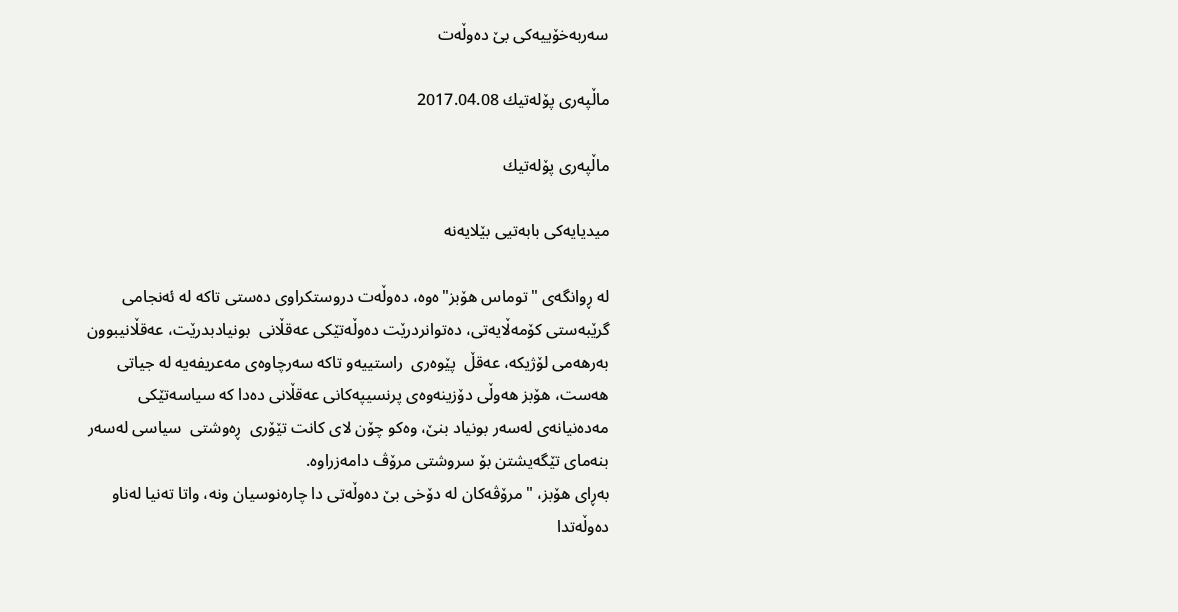سەربەخۆییەكی بێ دەوڵەت

ماڵپه‌ری پۆله‌تیك 2017.04.08

ماڵپه‌ری پۆله‌تیك

میدیایه‌كی بابه‌تیی بێلایه‌نه‌

لە ڕوانگەی "توماس هۆبز"ەوە، دەوڵەت دروستكراوی دەستی تاكە لە ئەنجامی گرێبەستی كۆمەڵایەتی، دەتوانردرێت دەوڵەتێكی عەقڵانی  بونیادبدرێت، عەقڵانیبوون بەرهەمی لۆژیكە، عەقڵ  پێوەری  راستییەو تاكە سەرچاوەی مەعریفەیە لە جیاتی هەست، هۆبز هەوڵی دۆزینەوەی پرنسیپەكانی عەقڵانی دەدا كە سیاسەتێكی مەدەنیانەی لەسەر بونیاد بنێ، وەكو چۆن لای كانت تێۆری  ڕەوشتی  سیاسی لەسەر بنەمای تێگەیشتن بۆ سروشتی مرۆڤ دامەزراوە.
بەڕای هۆبز، "مرۆڤەكان لە دۆخی بێ دەوڵەتی دا چارەنوسیان ونە، واتا تەنیا لەناو دەوڵەتدا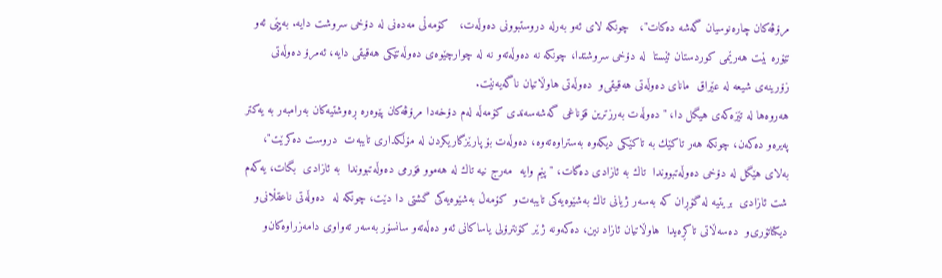مرۆڤەكان چارەنوسیان گەشە دەكات"،   چونكە لای ئەو بەرلە دروستبوونی دەوڵەت،   كۆمەڵی مەدەنی لە دۆخی سروشت دایە. بەپێی ئەو تێۆرە بێت هەرێمی كوردستان ئێستا  لە دۆخی سروشتدا، چونكە نە دەوڵەتەو نە لە چوارچێوەی دەوڵەتێكی هەقیقی دایە، ئەمرۆ دەوڵەتی زۆرینەی شیعە لە عێراق  مانای دەوڵەتی هەقیقی‌و  دەوڵەتی هاوڵاتیان ناگەیەنێت.
هەروەها لە تێزەكەی هیگل دا، "دەوڵەت بەرزترین قۆناغی گەشەسەندی كۆمەڵە لەم دۆخەدا مرۆڤەكان پێوەرە ڕەوشتیەكان بەرامبەر بە یەكتر پەیرەو دەكەن، چونكە هەر تاكێك بە تاكێكی دیكەوە بەستراوەتەوە، دەوڵەت بۆ پارێزگاریكردن لە مۆڵكداری تایبەت  دروست دەكرێت"،  بەلای هێگل لە دۆخی دەوڵەتبووندا  تاك بە ئازادی دەگات، "پێم وایە  مەرج نیە تاك لە هەموو فۆرمی دەوڵەتبووندا  بە ئازادی  بگات، یەكەم شت ئازادی  بریتیە لە گۆڕان كە بەسەر ژیانی تاك بەشێوەیەكی تایبەت‌و  كۆمەڵ بەشێوەیەكی گشتی دا دێت، چونكە لە  دەوڵەتی ناعقڵانی‌و  دیكتاتۆری‌و  دەسەڵاتی تاكڕەیدا  هاوڵاتیان ئازاد نین، دەكەونە ژێر كۆنترۆلی یاساكانی ئەو دەڵەتەو سانسۆر بەسەر تەواوی دامەزراوەكان‌و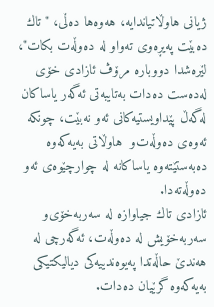ژیانی هاوڵاتیاندایە، هەوەها دەڵی، "تاك دەبێت پەیڕەوی تەواو لە دەوڵەت بكات"،   لێرەشدا دووبارە مرۆڤ ئازادی خۆی لەدەست دەدات بەتایبەتی ئەگەر یاساكان لەگەڵ پێداویستیەكانی ئەو نەبێت، چونكە ئەوەی دەوڵەت‌و  هاوڵاتی بەیەكەوە دەبەستێتەوە یاساكانە لە چوارچێوەی ئەو دەوڵەتەدا.
ئازادی تاك جیاوازە لە سەربەخۆی‌و  سەربەخۆیش لە دەوڵەت، ئەگەرچی لە هەندێ حاڵەتدا پەیوەندییەكی دیالیكتیكی  بەیەكەوە گرێیان دەدات.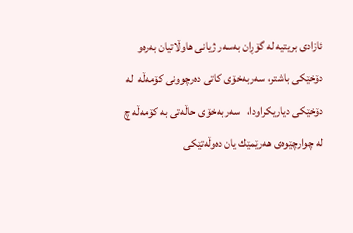ئازادی بریتیە لە گۆڕان بەسەر ژیانی هاوڵاتیان بەرەو دۆخێكی باشتر، سەربەخۆی كاتی دەرچوونی كۆمەڵە  لە دۆخێكی دیاریكراودا،   سەربەخۆی حاڵەتی بە كۆمەڵە چ لە چوارچێوەی هەرێمێك یان دەوڵەتێكی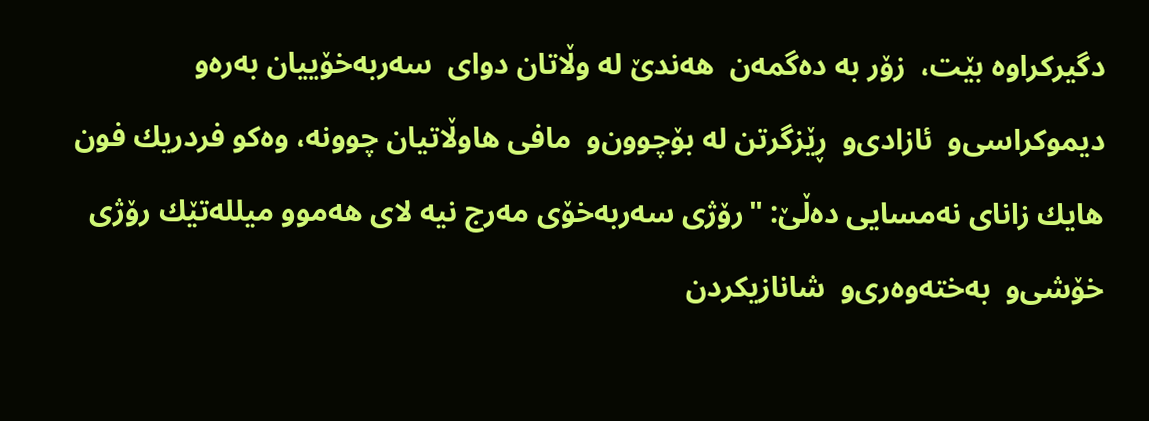دگیركراوە بێت،  زۆر بە دەگمەن  هەندێ لە وڵاتان دوای  سەربەخۆییان بەرەو دیموكراسی‌و  ئازادی‌و  ڕێزگرتن لە بۆچوون‌و  مافی هاوڵاتیان چوونە، وەكو فردریك فون هایك زانای نەمسایی دەڵێ: "رۆژی سەربەخۆی مەرج نیە لای هەموو میللەتێك رۆژی خۆشی‌و  بەختەوەری‌و  شانازیكردن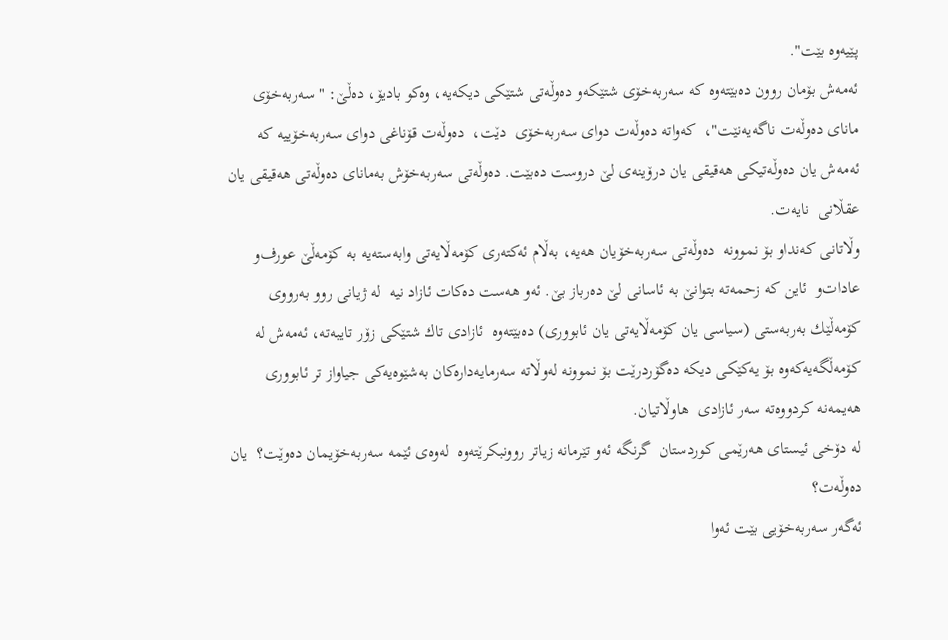پێیەوە بێت".
ئەمەش بۆمان روون دەبێتەوە كە سەربەخۆی شتێكەو دەوڵەتی شتێكی دیكەیە، وەكو بادیۆ، دەڵێ: "سەربەخۆی مانای دەوڵەت ناگەیەنێت"،  كەواتە دەوڵەت دوای سەربەخۆی  دێت،  دەوڵەت قۆناغی دوای سەربەخۆییە كە ئەمەش یان دەوڵەتیكی هەقیقی یان درۆینەی لێ دروست دەبێت. دەوڵەتی سەربەخۆش بەمانای دەوڵەتی هەقیقی یان عقڵانی  نایەت.
وڵاتانی كەنداو بۆ نموونە  دەوڵەتی سەربەخۆیان هەیە، بەڵام ئەكتەری كۆمەڵایەتی وابەستەیە بە كۆمەڵێ عورف‌و  عادات‌و  ئاین كە زحمەتە بتوانێ بە ئاسانی لێ دەرباز بێ. ئەو هەست دەكات ئازاد نیە  لە ژیانی روو بەرووی كۆمەڵێك بەربەستی (سیاسی یان كۆمەڵایەتی یان ئابووری) دەبێتەوە  ئازادی تاك شتێكی زۆر تایبەتە، ئەمەش لە كۆمەڵگەیەكەوە بۆ یەكێكی دیكە دەگۆردرێت بۆ نموونە لەوڵاتە سەرمایەدارەكان بەشێوەیەكی جیاواز تر ئابووری هەیمەنە كردووەتە سەر ئازادی  هاوڵاتیان.
لە دۆخی ئیستای هەرێمی كوردستان  گرنگە ئەو تێرمانە زیاتر روونبكرێتەوە  لەوەی ئێمە سەربەخۆیمان دەوێت؟  یان دەوڵەت؟
ئەگەر سەربەخۆیی بێت ئەوا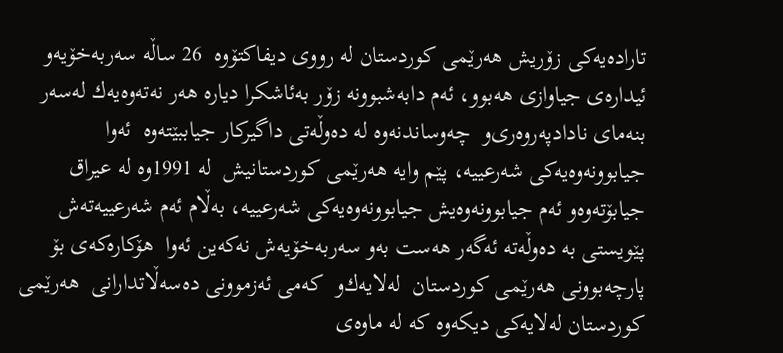تارادەیەكی زۆریش هەرێمی كوردستان لە رووی دیفاكتۆوە  26 ساڵە سەربەخۆیە‌و  ئیدارەی جیاوازی هەبوو، ئەم دابەشبوونە زۆر بەئاشكرا دیارە هەر نەتەوەیەك لەسەر بنەمای نادادپەروەری‌و  چەوساندنەوە لە دەوڵەتی داگیركار جیاببێتەوە  ئەوا جیابوونەوەیەكی شەرعییە، پێم وایە هەرێمی كوردستانیش  لە 1991وە لە عیراق جیابۆتەوەو ئەم جیابوونەوەیش جیابوونەوەیەكی شەرعییە، بەڵام ئەم شەرعییەتەش پێویستی بە دەوڵەتە ئەگەر هەست بەو سەربەخۆیەش نەكەین ئەوا  هۆكارەكەی بۆ پارچەبوونی هەرێمی كوردستان  لەلایەك‌و  كەمی ئەزموونی دەسەڵاتدارانی  هەرێمی كوردستان لەلایەكی دیكەوە كە لە ماوەی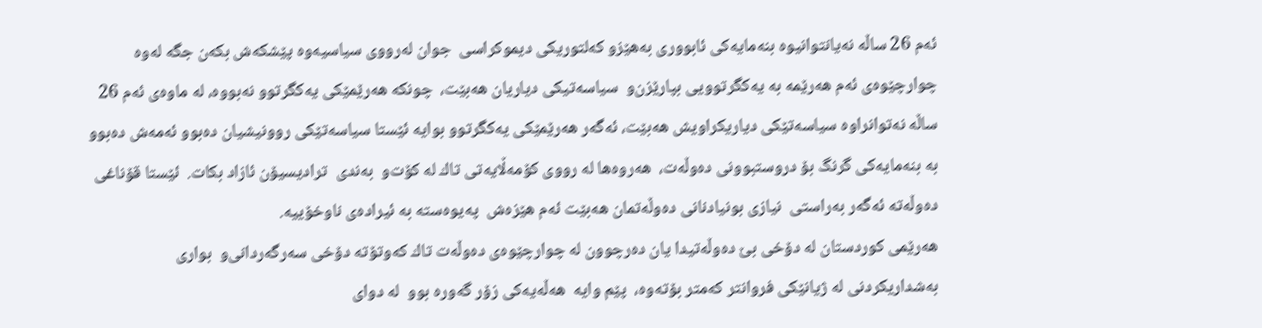ئەم 26 ساڵە نەیانتوانیوە بنەمایەكی ئابووری بەهێزو كەلتوریكی دیموكراسی  جوان لەرووی سیاسیەوە پێشكەش بكەن جگە لەوە چوارچێوەی ئەم هەرێمە بە یەكگرتوویی بپارێزن‌و  سیاسەتیكی دیاریان هەبێت،  چونكە هەرێمێكی یەكگرتوو نەبووە، لە ماوەی ئەم 26 ساڵە نەتوانراوە سیاسەتێكی دیاریكراویش هەبێت، ئەگەر هەرێمێكی یەكگرتوو بوایە ئێستا سیاسەتێكی روونیشیان دەبوو ئەمەش دەبوو  بە بنەمایەكی گرنگ بۆ دروستبوونی دەوڵەت،  هەروەها لە رووی كۆمەڵایەتی تاك لە كۆت‌و  بەندی  ترادیسیۆن ئازاد بكات.  ئێستا قۆناغی  دەوڵەتە ئەگەر بەراستی  نیازی بونیادنانی دەوڵەتمان هەبێت ئەم هێزەش  پەیوەستە بە ئیرادەی ناوخۆییە.
هەرێمی كوردستان لە دۆخی بێ دەوڵەتیدا یان دەرچوون لە چوارچێوەی دەوڵەت تاك كەوتۆتە دۆخی سەرگەردانی‌و  بواری بەشداریكردنی لە ژیانێكی فروانتر كەمتر بۆتەوە،  پێم وایە  هەڵەیەكی زۆر گەورە بوو  لە دوای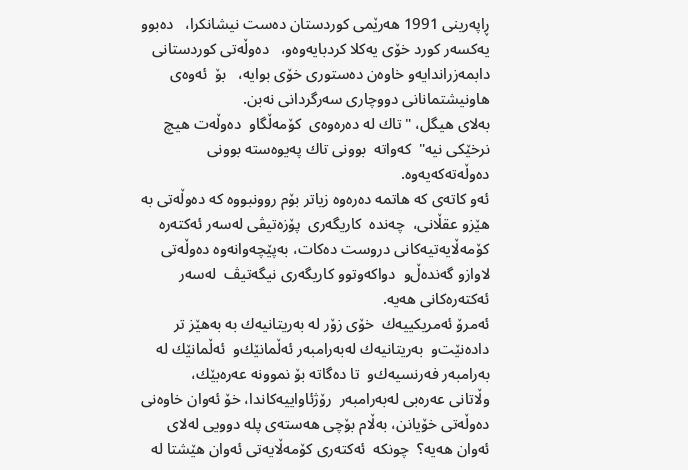ڕاپەرینی 1991 هەرێمی كوردستان دەست نیشانكرا،   دەبوو  یەكسەر كورد خۆی یەكلا كردبایەوە‌و،   دەوڵەتی كوردستانی دابمەزراندایەو خاوەن دەستوری خۆی بوایە،   بۆ  ئەوەی هاونیشتمانانی دووچاری سەرگردانی نەبن.
بەلای هیگل، "تاك لە دەرەوەی  كۆمەڵگا‌و  دەوڵەت هیچ نرخێكی نیە"  كەواتە  بوونی تاك پەیوەستە بوونی دەوڵەتەكەیەوە.
ئەو كاتەی كە هاتمە دەرەوە زیاتر بۆم روونبووە كە دەوڵەتی بە هێزو عقڵانی،  چەندە  كاریگەری  پۆزەتیڤی لەسەر ئەكتەرە كۆمەڵایەتیەكانی دروست دەكات، بەپێچەوانەوە دەوڵەتی لاوازو گەندەڵ‌و  دواكەوتوو كاریگەری نیگەتیڤ  لەسەر  ئەكتەرەكانی هەیە.
ئەمرۆ ئەمریكییەك  خۆی زۆر لە بەریتانیەك بە بەهێز تر دادەنێت‌و  بەریتانیەك لەبەرامبەر ئەڵمانێك‌و  ئەڵمانێك لە بەرامبەر فەرنسیەك‌و  تا دەگاتە بۆ نموونە عەرەبێك،   وڵاتانی عەرەبی لەبەرامبەر  رۆژئاواییەكاندا، خۆ ئەوان خاوەنی دەوڵەتی خۆیانن، بەڵام بۆچی هەستەی پلە دوویی لەلای ئەوان هەیە؟  چونكە  ئەكتەری كۆمەڵایەتی ئەوان هێشتا لە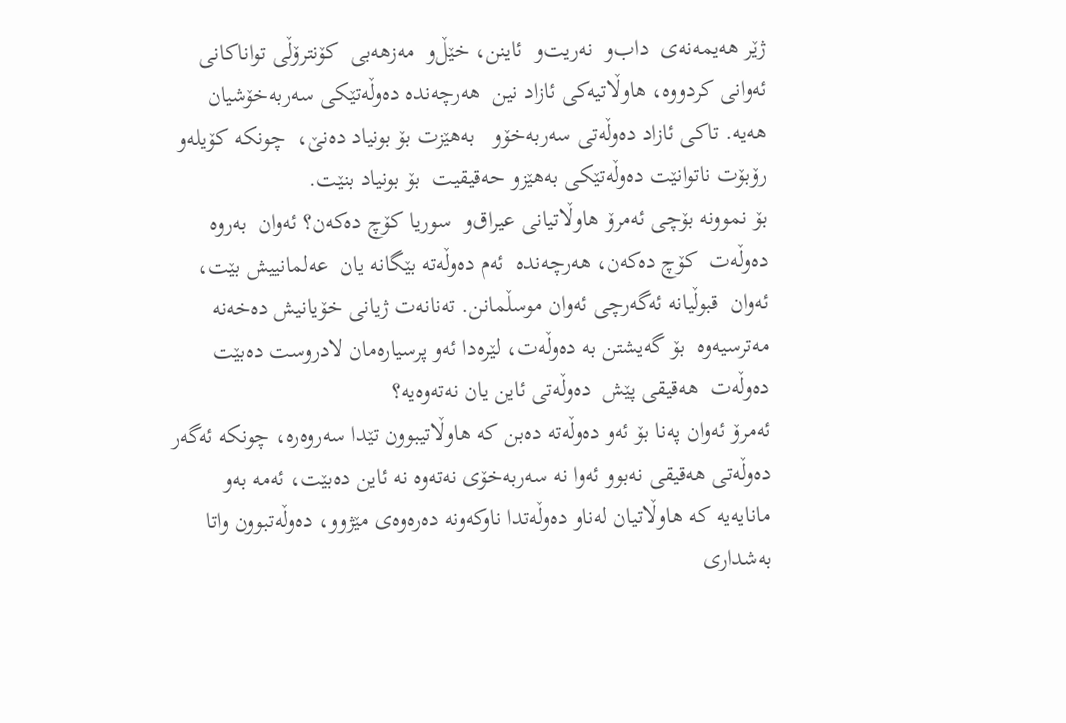ژێر هەیمەنەی  داب‌و  نەریت‌و  ئاینن، خێڵ‌و  مەزهەبی  كۆنترۆڵی تواناكانی ئەوانی كردووە، هاوڵاتیەكی ئازاد نین  هەرچەندە دەوڵەتێكی سەربەخۆشیان هەیە. تاكی ئازاد دەوڵەتی سەربەخۆ‌و   بەهێزت بۆ بونیاد دەنێ،  چونكە كۆیلەو رۆبۆت ناتوانێت دەوڵەتێكی بەهێزو حەقیقیت  بۆ بونیاد بنێت.
بۆ نموونە بۆچی ئەمرۆ هاوڵاتیانی عیراق‌و  سوریا كۆچ دەكەن؟ ئەوان  بەروە دەوڵەت  كۆچ دەكەن، هەرچەندە  ئەم دەوڵەتە بێگانە یان  عەلمانییش بێت، ئەوان  قبوڵیانە ئەگەرچی ئەوان موسڵمانن. تەنانەت ژیانی خۆیانیش دەخەنە مەترسیەوە  بۆ گەیشتن بە دەوڵەت، لێرەدا ئەو پرسیارەمان لادروست دەبێت  دەوڵەت  هەقیقی پێش  دەوڵەتی ئاین یان نەتەوەیە؟
ئەمرۆ ئەوان پەنا بۆ ئەو دەوڵەتە دەبن كە هاوڵاتیبوون تێدا سەروەرە، چونكە ئەگەر دەوڵەتی هەقیقی نەبوو ئەوا نە سەربەخۆی نەتەوە نە ئاین دەبێت، ئەمە بەو مانایەیە كە هاوڵاتیان لەناو دەوڵەتدا ناوكەونە دەرەوەی مێژوو، دەوڵەتبوون واتا بەشداری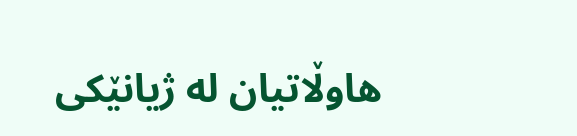هاوڵاتیان لە ژیانێكی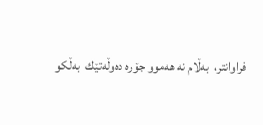فراوانتر،  بەڵام نە هەموو جۆرە دەوڵەتێك  بەڵكو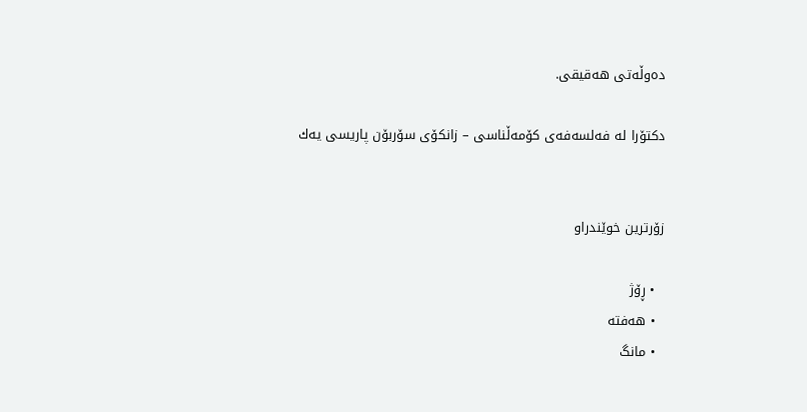دەوڵەتی هەقیقی.

دكتۆرا لە فەلسەفەی كۆمەڵناسی – زانكۆی سۆربۆن پاریسی یەك


زۆرترین خوێندراو

  • ڕۆژ
  • هەفتە
  • مانگ